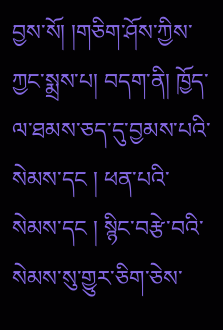བྱས་སོ། །གཅིག་ཤོས་ཀྱིས་ཀྱང་སྨྲས་པ། བདག་ནི། ཁྱོད་ལ་ཐམས་ཅད་དུ་བྱམས་པའི་སེམས་དང ། ཕན་པའི་སེམས་དང ། སྙིང་བརྩེ་བའི་སེམས་སུ་གྱུར་ཅིག་ཅེས་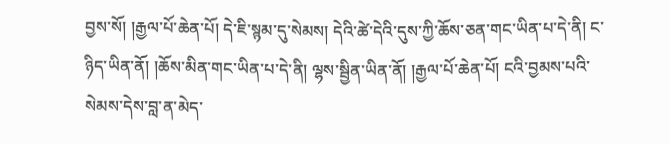བྱས་སོ། །རྒྱལ་པོ་ཆེན་པོ། དེ་ཇི་སྙམ་དུ་སེམས། དེའི་ཚེ་དེའི་དུས་ཀྱི་ཆོས་ཅན་གང་ཡིན་པ་དེ་ནི། ང་ཉིད་ཡིན་ནོ། །ཆོས་མིན་གང་ཡིན་པ་དེ་ནི། ལྷས་སྦྱིན་ཡིན་ནོ། །རྒྱལ་པོ་ཆེན་པོ། ངའི་བྱམས་པའི་སེམས་དེས་བླ་ན་མེད་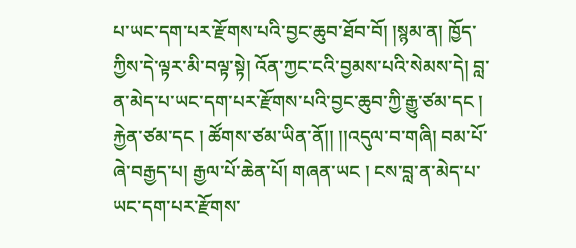པ་ཡང་དག་པར་རྫོགས་པའི་བྱང་ཆུབ་ཐོབ་བོ། །སྙམ་ན། ཁྱོད་ཀྱིས་དེ་ལྟར་མི་བལྟ་སྟེ། འོན་ཀྱང་ངའི་བྱམས་པའི་སེམས་དེ། བླ་ན་མེད་པ་ཡང་དག་པར་རྫོགས་པའི་བྱང་ཆུབ་ཀྱི་རྒྱུ་ཙམ་དང ། རྐྱེན་ཙམ་དང ། ཚོགས་ཙམ་ཡིན་ནོ།། །།འདུལ་བ་གཞི། བམ་པོ་ཞེ་བརྒྱད་པ། རྒྱལ་པོ་ཆེན་པོ། གཞན་ཡང ། ངས་བླ་ན་མེད་པ་ཡང་དག་པར་རྫོགས་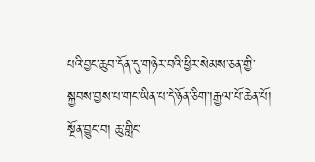པའི་བྱང་ཆུབ་དོན་དུ་གཉེར་བའི་ཕྱིར་སེམས་ཅན་གྱི་སྐྱབས་བྱས་པ་གང་ཡིན་པ་དེ་ཉོན་ཅིག་།རྒྱལ་པོ་ཆེན་པོ། སྔོན་བྱུང་བ། ཆུ་གླིང་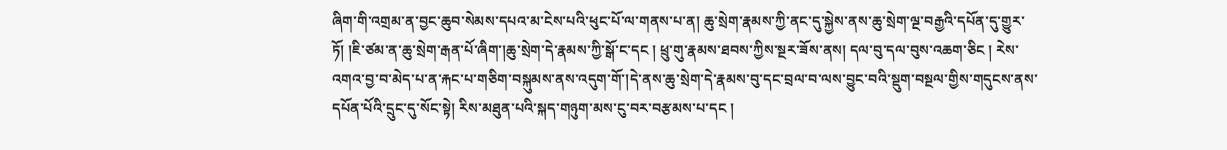ཞིག་གི་འགྲམ་ན་བྱང་ཆུབ་སེམས་དཔའ་མ་ངེས་པའི་ཕུང་པོ་ལ་གནས་པ་ན། ཆུ་སྲེག་རྣམས་ཀྱི་ནང་དུ་སྐྱེས་ནས་ཆུ་སྲེག་ལྔ་བརྒྱའི་དཔོན་དུ་གྱུར་ཏོ། །ཇི་ཙམ་ན་ཆུ་སྲེག་རྒན་པོ་ཞིག་།ཆུ་སྲེག་དེ་རྣམས་ཀྱི་སྒོ་ང་དང ། ཕྲུ་གུ་རྣམས་ཐབས་ཀྱིས་སྔར་ཟོས་ནས། དལ་བུ་དལ་བུས་འཆག་ཅིང ། རེས་འགའ་བྱ་བ་མེད་པ་ན་རྐང་པ་གཅིག་བསྐུམས་ནས་འདུག་གོ་།དེ་ནས་ཆུ་སྲེག་དེ་རྣམས་བུ་དང་བྲལ་བ་ལས་བྱུང་བའི་སྡུག་བསྔལ་གྱིས་གདུངས་ནས་དཔོན་པོའི་དྲུང་དུ་སོང་སྟེ། རིས་མཐུན་པའི་སྐད་གཉུག་མས་ངུ་བར་བརྩམས་པ་དང །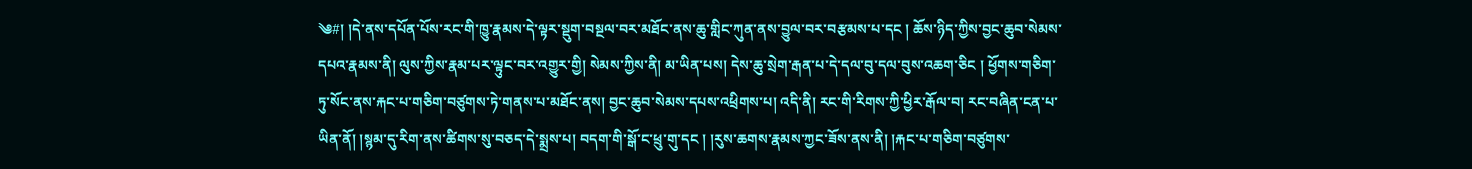༄#། །དེ་ནས་དཔོན་པོས་རང་གི་ཁྱུ་རྣམས་དེ་ལྟར་སྡུག་བསྔལ་བར་མཐོང་ནས་ཆུ་གླིང་ཀུན་ནས་བྱུལ་བར་བརྩམས་པ་དང ། ཆོས་ཉིད་ཀྱིས་བྱང་ཆུབ་སེམས་དཔའ་རྣམས་ནི། ལུས་ཀྱིས་རྣམ་པར་ལྟུང་བར་འགྱུར་གྱི། སེམས་ཀྱིས་ནི། མ་ཡིན་པས། དེས་ཆུ་སྲེག་རྒན་པ་དེ་དལ་བུ་དལ་བུས་འཆག་ཅིང ། ཕྱོགས་གཅིག་ཏུ་སོང་ནས་རྐང་པ་གཅིག་བཙུགས་ཏེ་གནས་པ་མཐོང་ནས། བྱང་ཆུབ་སེམས་དཔས་འཕྲིགས་པ། འདི་ནི། རང་གི་རིགས་ཀྱི་ཕྱིར་རྒོལ་བ། རང་བཞིན་ངན་པ་ཡིན་ནོ། །སྙམ་དུ་རིག་ནས་ཚིགས་སུ་བཅད་དེ་སྨྲས་པ། བདག་གི་སྒོ་ང་ཕྲུ་གུ་དང ། །རུས་ཆགས་རྣམས་ཀྱང་ཟོས་ནས་ནི། །རྐང་པ་གཅིག་བཙུགས་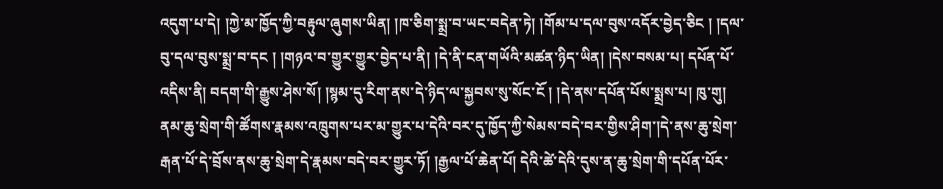འདུག་པ་དེ། །ཀྱེ་མ་ཁྱོད་ཀྱི་བརྟུལ་ཞུགས་ཡིན། །ཁ་ཅིག་སྨྲ་བ་ཡང་བདེན་ཏེ། །གོམ་པ་དལ་བུས་འདོར་བྱེད་ཅིང ། །དལ་བུ་དལ་བུས་སྨྲ་བ་དང ། །གཉའ་བ་གྱུར་གྱུར་བྱེད་པ་ནི། །དེ་ནི་ངན་གཡོའི་མཚན་ཉིད་ཡིན། །དེས་བསམ་པ། དཔོན་པོ་འདིས་ནི། བདག་གི་རྒྱུས་ཤེས་སོ། །སྙམ་དུ་རིག་ནས་དེ་ཉིད་ལ་སྐྱབས་སུ་སོང་ངོ ། །དེ་ནས་དཔོན་པོས་སྨྲས་པ། ཁུ་གུ། ནམ་ཆུ་སྲེག་གི་ཚོགས་རྣམས་འཁྲུགས་པར་མ་གྱུར་པ་དེའི་བར་དུ་ཁྱོད་ཀྱི་སེམས་བདེ་བར་གྱིས་ཤིག་།དེ་ནས་ཆུ་སྲེག་རྒན་པོ་དེ་བྲོས་ནས་ཆུ་སྲེག་དེ་རྣམས་བདེ་བར་གྱུར་ཏོ། །རྒྱལ་པོ་ཆེན་པོ། དེའི་ཚེ་དེའི་དུས་ན་ཆུ་སྲེག་གི་དཔོན་པོར་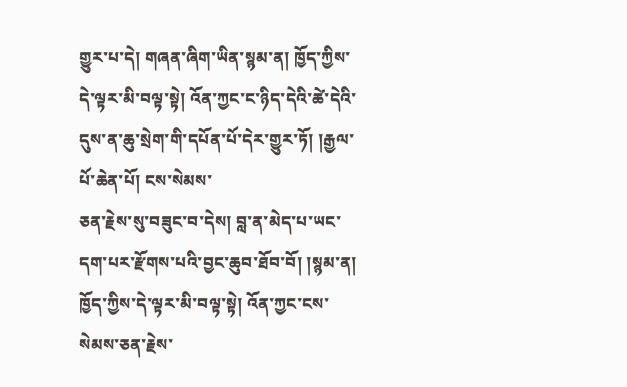གྱུར་པ་དེ། གཞན་ཞིག་ཡིན་སྙམ་ན། ཁྱོད་ཀྱིས་དེ་ལྟར་མི་བལྟ་སྟེ། འོན་ཀྱང་ང་ཉིད་དེའི་ཚེ་དེའི་དུས་ན་ཆུ་སྲེག་གི་དཔོན་པོ་དེར་གྱུར་ཏོ། །རྒྱལ་པོ་ཆེན་པོ། ངས་སེམས་
ཅན་རྗེས་སུ་བཟུང་བ་དེས། བླ་ན་མེད་པ་ཡང་དག་པར་རྫོགས་པའི་བྱང་ཆུབ་ཐོབ་བོ། །སྙམ་ན། ཁྱོད་ཀྱིས་དེ་ལྟར་མི་བལྟ་སྟེ། འོན་ཀྱང་ངས་སེམས་ཅན་རྗེས་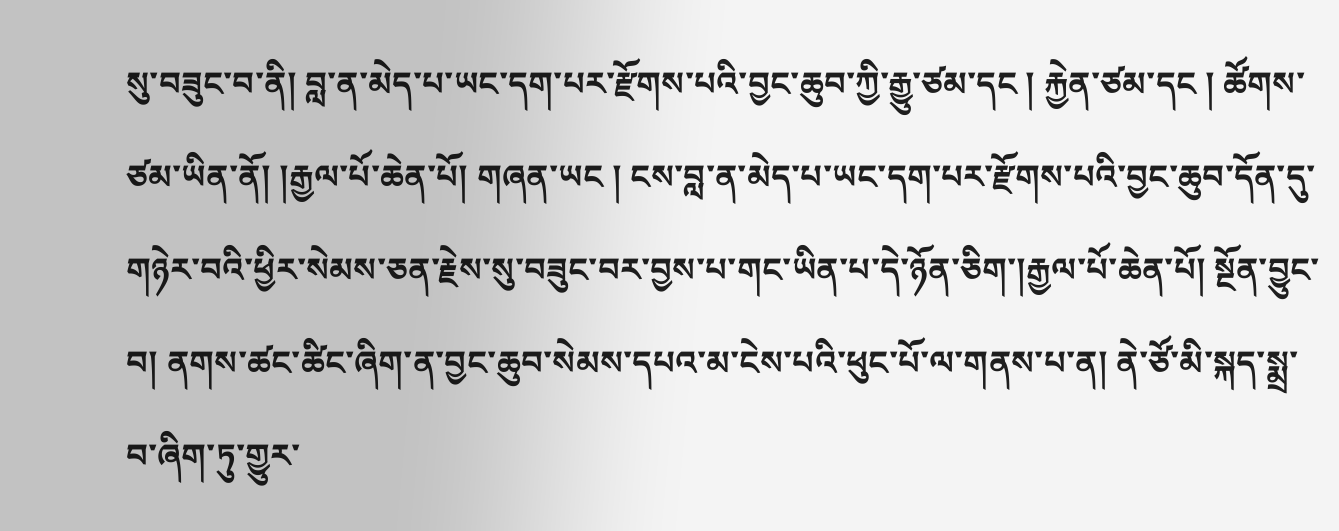སུ་བཟུང་བ་ནི། བླ་ན་མེད་པ་ཡང་དག་པར་རྫོགས་པའི་བྱང་ཆུབ་ཀྱི་རྒྱུ་ཙམ་དང ། རྐྱེན་ཙམ་དང ། ཚོགས་ཙམ་ཡིན་ནོ། །རྒྱལ་པོ་ཆེན་པོ། གཞན་ཡང ། ངས་བླ་ན་མེད་པ་ཡང་དག་པར་རྫོགས་པའི་བྱང་ཆུབ་དོན་དུ་གཉེར་བའི་ཕྱིར་སེམས་ཅན་རྗེས་སུ་བཟུང་བར་བྱས་པ་གང་ཡིན་པ་དེ་ཉོན་ཅིག་།རྒྱལ་པོ་ཆེན་པོ། སྔོན་བྱུང་བ། ནགས་ཚང་ཚིང་ཞིག་ན་བྱང་ཆུབ་སེམས་དཔའ་མ་ངེས་པའི་ཕུང་པོ་ལ་གནས་པ་ན། ནེ་ཙོ་མི་སྐད་སྨྲ་བ་ཞིག་ཏུ་གྱུར་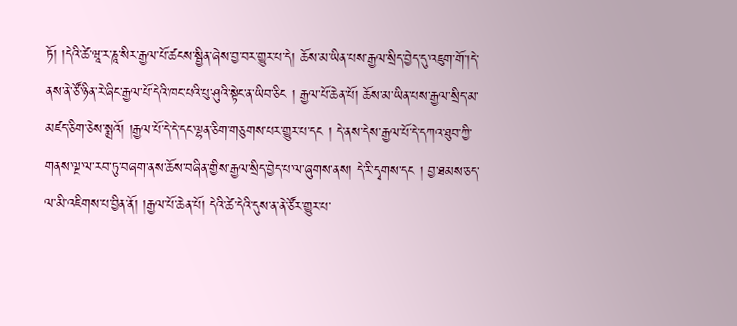ཏོ། །དེའི་ཚེ་ཝཱ་ར་ཎཱ་སིར་རྒྱལ་པོ་ཚངས་སྦྱིན་ཞེས་བྱ་བར་གྱུར་པ་དེ། ཆོས་མ་ཡིན་པས་རྒྱལ་སྲིད་བྱེད་དུ་འཇུག་གོ་།དེ་ནས་ནེ་ཙོ་ཉིན་རེ་ཞིང་རྒྱལ་པོ་དེའི་ཁང་པའི་པུ་ཤུའི་སྟེང་ན་ཡིབ་ཅིང ། རྒྱལ་པོ་ཆེན་པོ། ཆོས་མ་ཡིན་པས་རྒྱལ་སྲིད་མ་མཛད་ཅིག་ཅེས་སྨྲའོ། །རྒྱལ་པོ་དེ་དེ་དང་ལྷན་ཅིག་གཅུགས་པར་གྱུར་པ་དང ། དེ་ནས་དེས་རྒྱལ་པོ་དེ་དཀའ་ཐུབ་ཀྱི་གནས་ལྔ་ལ་རབ་ཏུ་བཞག་ནས་ཆོས་བཞིན་གྱིས་རྒྱལ་སྲིད་བྱེད་པ་ལ་ཞུགས་ནས། དེ་རི་དྭགས་དང ། བྱ་ཐམས་ཅད་ལ་མི་འཇིགས་པ་བྱིན་ནོ། །རྒྱལ་པོ་ཆེན་པོ། དེའི་ཚེ་དེའི་དུས་ན་ནེ་ཙོར་གྱུར་པ་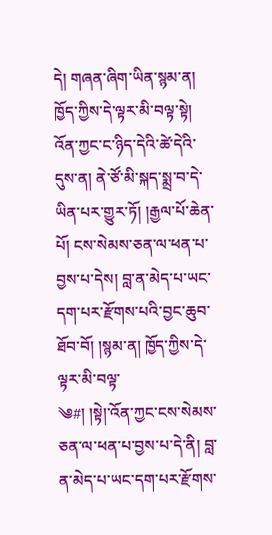དེ། གཞན་ཞིག་ཡིན་སྙམ་ན། ཁྱོད་ཀྱིས་དེ་ལྟར་མི་བལྟ་སྟེ། འོན་ཀྱང་ང་ཉིད་དེའི་ཚེ་དེའི་དུས་ན། ནེ་ཙོ་མི་སྐད་སྨྲ་བ་དེ་ཡིན་པར་གྱུར་ཏོ། །རྒྱལ་པོ་ཆེན་པོ། ངས་སེམས་ཅན་ལ་ཕན་པ་བྱས་པ་དེས། བླ་ན་མེད་པ་ཡང་དག་པར་རྫོགས་པའི་བྱང་ཆུབ་ཐོབ་བོ། །སྙམ་ན། ཁྱོད་ཀྱིས་དེ་ལྟར་མི་བལྟ་
༄#། །སྟེ།་འོན་ཀྱང་ངས་སེམས་ཅན་ལ་ཕན་པ་བྱས་པ་དེ་ནི། བླ་ན་མེད་པ་ཡང་དག་པར་རྫོགས་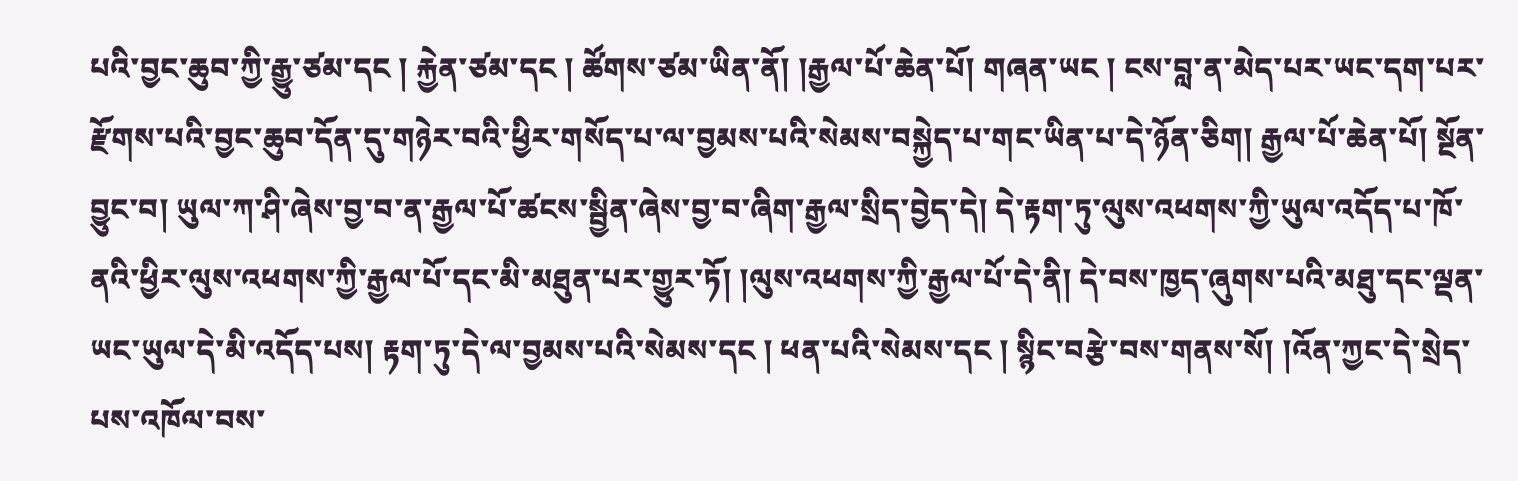པའི་བྱང་ཆུབ་ཀྱི་རྒྱུ་ཙམ་དང ། རྐྱེན་ཙམ་དང ། ཚོགས་ཙམ་ཡིན་ནོ། །རྒྱལ་པོ་ཆེན་པོ། གཞན་ཡང ། ངས་བླ་ན་མེད་པར་ཡང་དག་པར་རྫོགས་པའི་བྱང་ཆུབ་དོན་དུ་གཉེར་བའི་ཕྱིར་གསོད་པ་ལ་བྱམས་པའི་སེམས་བསྐྱེད་པ་གང་ཡིན་པ་དེ་ཉོན་ཅིག། རྒྱལ་པོ་ཆེན་པོ། སྔོན་བྱུང་བ། ཡུལ་ཀ་ཤི་ཞེས་བྱ་བ་ན་རྒྱལ་པོ་ཚངས་སྦྱིན་ཞེས་བྱ་བ་ཞིག་རྒྱལ་སྲིད་བྱེད་དེ། དེ་རྟག་ཏུ་ལུས་འཕགས་ཀྱི་ཡུལ་འདོད་པ་ཁོ་ནའི་ཕྱིར་ལུས་འཕགས་ཀྱི་རྒྱལ་པོ་དང་མི་མཐུན་པར་གྱུར་ཏོ། །ལུས་འཕགས་ཀྱི་རྒྱལ་པོ་དེ་ནི། དེ་བས་ཁྱད་ཞུགས་པའི་མཐུ་དང་ལྡན་ཡང་ཡུལ་དེ་མི་འདོད་པས། རྟག་ཏུ་དེ་ལ་བྱམས་པའི་སེམས་དང ། ཕན་པའི་སེམས་དང ། སྙིང་བརྩེ་བས་གནས་སོ། །འོན་ཀྱང་དེ་སྲེད་པས་འཁོལ་བས་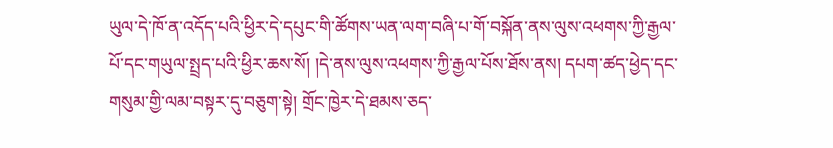ཡུལ་དེ་ཁོ་ན་འདོད་པའི་ཕྱིར་དེ་དཔུང་གི་ཚོགས་ཡན་ལག་བཞི་པ་གོ་བསྐོན་ནས་ལུས་འཕགས་ཀྱི་རྒྱལ་པོ་དང་གཡུལ་སྤྲད་པའི་ཕྱིར་ཆས་སོ། །དེ་ནས་ལུས་འཕགས་ཀྱི་རྒྱལ་པོས་ཐོས་ནས། དཔག་ཚད་ཕྱེད་དང་གསུམ་གྱི་ལམ་བསྟར་དུ་བཅུག་སྟེ། གྲོང་ཁྱེར་དེ་ཐམས་ཅད་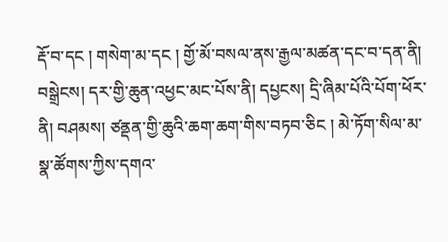རྡོ་བ་དང ། གསེག་མ་དང ། གྱོ་མོ་བསལ་ནས་རྒྱལ་མཚན་དང་བ་དན་ནི། བསྒྲེངས། དར་གྱི་ཆུན་འཕྱང་མང་པོས་ནི། དཔྱངས། དྲི་ཞིམ་པོའི་པོག་ཕོར་ནི། བཤམས། ཙནྡན་གྱི་ཆུའི་ཆག་ཆག་གིས་བཏབ་ཅིང ། མེ་ཏོག་སིལ་མ་སྣ་ཚོགས་ཀྱིས་དགའ་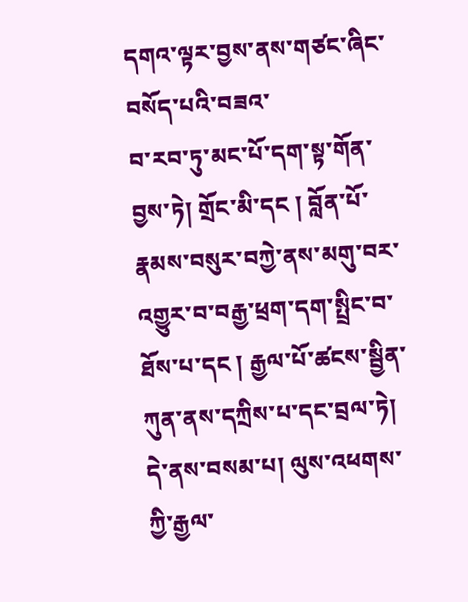དགའ་ལྟར་བྱས་ནས་གཙང་ཞིང་བསོད་པའི་བཟའ་
བ་རབ་ཏུ་མང་པོ་དག་སྟ་གོན་བྱས་ཏེ། གྲོང་མི་དང ། བློན་པོ་རྣམས་བསུར་བཀྱེ་ནས་མགུ་བར་འགྱུར་བ་བརྒྱ་ཕྲག་དག་སྤྲིང་བ་ཐོས་པ་དང ། རྒྱལ་པོ་ཚངས་སྦྱིན་ཀུན་ནས་དཀྲིས་པ་དང་བྲལ་ཏེ། དེ་ནས་བསམ་པ། ལུས་འཕགས་ཀྱི་རྒྱལ་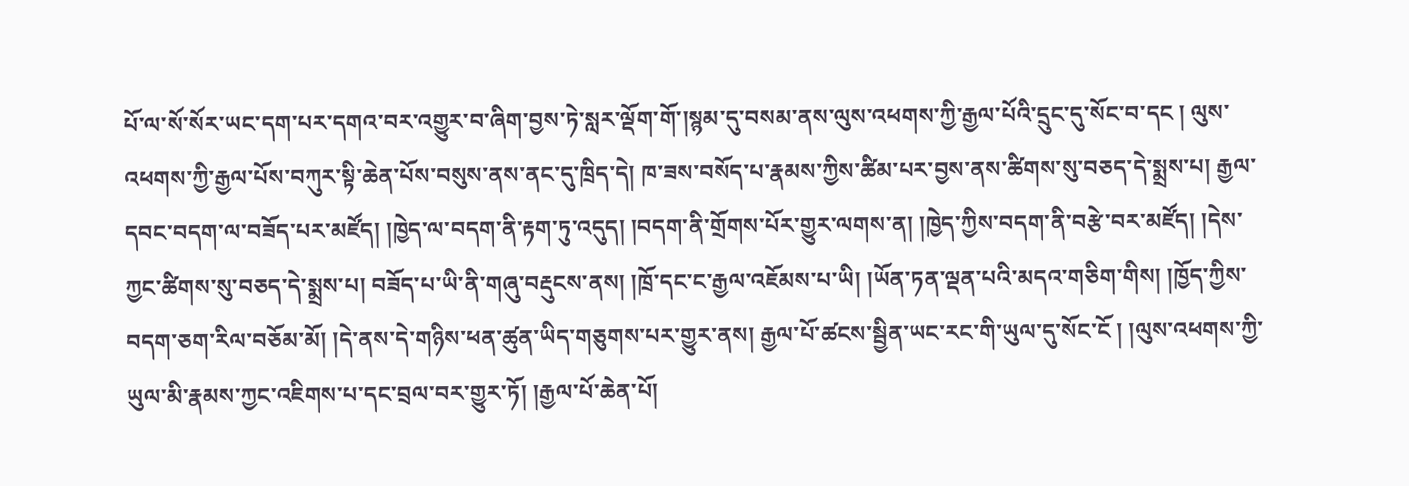པོ་ལ་སོ་སོར་ཡང་དག་པར་དགའ་བར་འགྱུར་བ་ཞིག་བྱས་ཏེ་སླར་ལྡོག་གོ་།སྙམ་དུ་བསམ་ནས་ལུས་འཕགས་ཀྱི་རྒྱལ་པོའི་དྲུང་དུ་སོང་བ་དང ། ལུས་འཕགས་ཀྱི་རྒྱལ་པོས་བཀུར་སྟི་ཆེན་པོས་བསུས་ནས་ནང་དུ་ཁྲིད་དེ། ཁ་ཟས་བསོད་པ་རྣམས་ཀྱིས་ཚིམ་པར་བྱས་ནས་ཚིགས་སུ་བཅད་དེ་སྨྲས་པ། རྒྱལ་དབང་བདག་ལ་བཟོད་པར་མཛོད། །ཁྱེད་ལ་བདག་ནི་རྟག་ཏུ་འདུད། །བདག་ནི་གྲོགས་པོར་གྱུར་ལགས་ན། །ཁྱེད་ཀྱིས་བདག་ནི་བརྩེ་བར་མཛོད། །དེས་ཀྱང་ཚིགས་སུ་བཅད་དེ་སྨྲས་པ། བཟོད་པ་ཡི་ནི་གཞུ་བརྡུངས་ནས། །ཁྲོ་དང་ང་རྒྱལ་འཇོམས་པ་ཡི། །ཡོན་ཏན་ལྡན་པའི་མདའ་གཅིག་གིས། །ཁྱོད་ཀྱིས་བདག་ཅག་རིལ་བཅོམ་མོ། །དེ་ནས་དེ་གཉིས་ཕན་ཚུན་ཡིད་གཅུགས་པར་གྱུར་ནས། རྒྱལ་པོ་ཚངས་སྦྱིན་ཡང་རང་གི་ཡུལ་དུ་སོང་ངོ ། །ལུས་འཕགས་ཀྱི་ཡུལ་མི་རྣམས་ཀྱང་འཇིགས་པ་དང་བྲལ་བར་གྱུར་ཏོ། །རྒྱལ་པོ་ཆེན་པོ།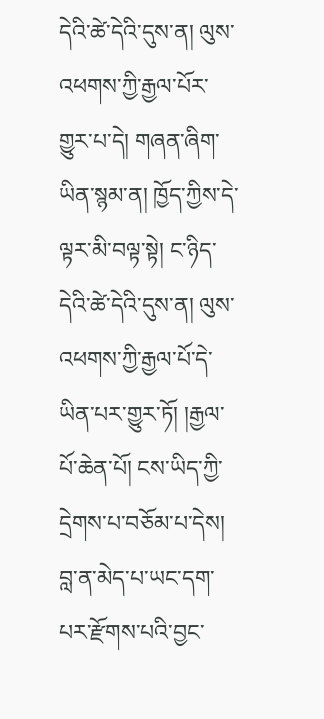དེའི་ཚེ་དེའི་དུས་ན། ལུས་འཕགས་ཀྱི་རྒྱལ་པོར་གྱུར་པ་དེ། གཞན་ཞིག་ཡིན་སྙམ་ན། ཁྱོད་ཀྱིས་དེ་ལྟར་མི་བལྟ་སྟེ། ང་ཉིད་དེའི་ཚེ་དེའི་དུས་ན། ལུས་འཕགས་ཀྱི་རྒྱལ་པོ་དེ་ཡིན་པར་གྱུར་ཏོ། །རྒྱལ་པོ་ཆེན་པོ། ངས་ཡིད་ཀྱི་དྲེགས་པ་བཅོམ་པ་དེས། བླ་ན་མེད་པ་ཡང་དག་པར་རྫོགས་པའི་བྱང་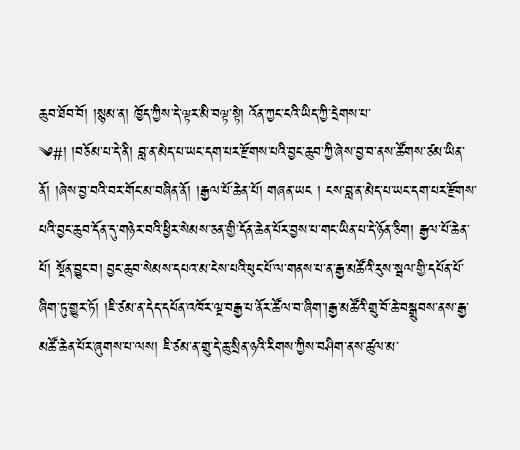ཆུབ་ཐོབ་བོ། །སྙམ་ན། ཁྱོད་ཀྱིས་དེ་ལྟར་མི་བལྟ་སྟེ། འོན་ཀྱང་ངའི་ཡིད་ཀྱི་དྲེགས་པ་
༄#། །བཅོམ་པ་དེ་ནི། བླ་ན་མེད་པ་ཡང་དག་པར་རྫོགས་པའི་བྱང་ཆུབ་ཀྱི་ཞེས་བྱ་བ་ནས་ཚོགས་ཙམ་ཡིན་ནོ། །ཞེས་བྱ་བའི་བར་གོང་མ་བཞིན་ནོ། །རྒྱལ་པོ་ཆེན་པོ། གཞན་ཡང ། ངས་བླ་ན་མེད་པ་ཡང་དག་པར་རྫོགས་པའི་བྱང་ཆུབ་དོན་དུ་གཉེར་བའི་ཕྱིར་སེམས་ཅན་གྱི་དོན་ཆེན་པོར་བྱས་པ་གང་ཡིན་པ་དེ་ཉོན་ཅིག། རྒྱལ་པོ་ཆེན་པོ། སྔོན་བྱུང་བ། བྱང་ཆུབ་སེམས་དཔའ་མ་ངེས་པའི་ཕུང་པོ་ལ་གནས་པ་ན་རྒྱ་མཚོའི་རུས་སྦལ་གྱི་དཔོན་པོ་ཞིག་ཏུ་གྱུར་ཏོ། །ཇི་ཙམ་ན་དེད་དཔོན་འཁོར་ལྔ་བརྒྱ་པ་ནོར་ཚོལ་བ་ཞིག་།རྒྱ་མཚོའི་གྲུ་བོ་ཆེ་བསྒྲུབས་ནས་རྒྱ་མཚོ་ཆེན་པོར་ཞུགས་པ་ལས། ཇི་ཙམ་ན་གྲུ་དེ་ཆུ་སྲིན་ཉའི་རིགས་ཀྱིས་བཤིག་ནས་ཚུལ་མ་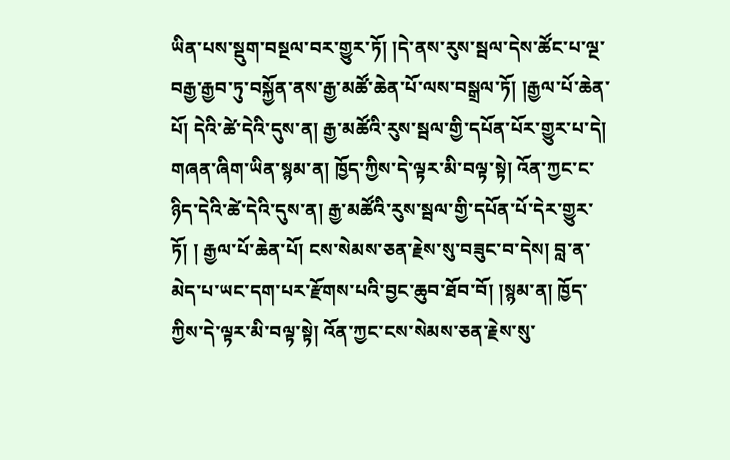ཡིན་པས་སྡུག་བསྔལ་བར་གྱུར་ཏོ། །དེ་ནས་རུས་སྦལ་དེས་ཚོང་པ་ལྔ་བརྒྱ་རྒྱབ་ཏུ་བསྐྱོན་ནས་རྒྱ་མཚོ་ཆེན་པོ་ལས་བསྒྲལ་ཏོ། །རྒྱལ་པོ་ཆེན་པོ། དེའི་ཚེ་དེའི་དུས་ན། རྒྱ་མཚོའི་རུས་སྦལ་གྱི་དཔོན་པོར་གྱུར་པ་དེ། གཞན་ཞིག་ཡིན་སྙམ་ན། ཁྱོད་ཀྱིས་དེ་ལྟར་མི་བལྟ་སྟེ། འོན་ཀྱང་ང་ཉིད་དེའི་ཚེ་དེའི་དུས་ན། རྒྱ་མཚོའི་རུས་སྦལ་གྱི་དཔོན་པོ་དེར་གྱུར་ཏོ། ། རྒྱལ་པོ་ཆེན་པོ། ངས་སེམས་ཅན་རྗེས་སུ་བཟུང་བ་དེས། བླ་ན་མེད་པ་ཡང་དག་པར་རྫོགས་པའི་བྱང་ཆུབ་ཐོབ་བོ། །སྙམ་ན། ཁྱོད་ཀྱིས་དེ་ལྟར་མི་བལྟ་སྟེ། འོན་ཀྱང་ངས་སེམས་ཅན་རྗེས་སུ་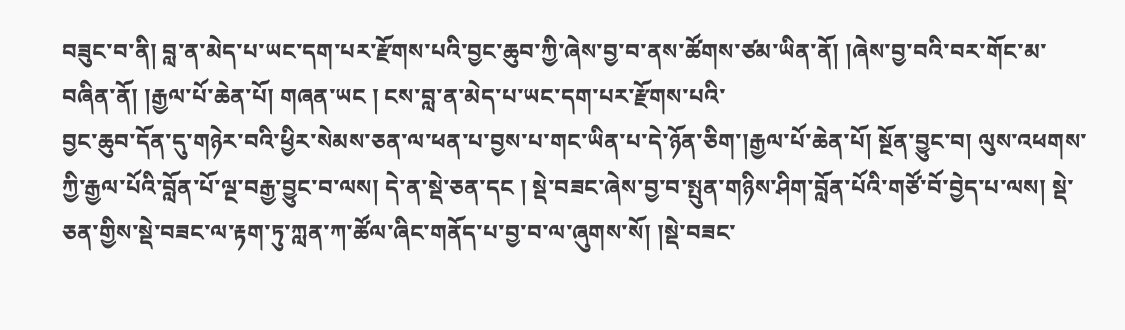བཟུང་བ་ནི། བླ་ན་མེད་པ་ཡང་དག་པར་རྫོགས་པའི་བྱང་ཆུབ་ཀྱི་ཞེས་བྱ་བ་ནས་ཚོགས་ཙམ་ཡིན་ནོ། །ཞེས་བྱ་བའི་བར་གོང་མ་བཞིན་ནོ། །རྒྱལ་པོ་ཆེན་པོ། གཞན་ཡང ། ངས་བླ་ན་མེད་པ་ཡང་དག་པར་རྫོགས་པའི་
བྱང་ཆུབ་དོན་དུ་གཉེར་བའི་ཕྱིར་སེམས་ཅན་ལ་ཕན་པ་བྱས་པ་གང་ཡིན་པ་དེ་ཉོན་ཅིག་།རྒྱལ་པོ་ཆེན་པོ། སྔོན་བྱུང་བ། ལུས་འཕགས་ཀྱི་རྒྱལ་པོའི་བློན་པོ་ལྔ་བརྒྱ་བྱུང་བ་ལས། དེ་ན་སྡེ་ཅན་དང ། སྡེ་བཟང་ཞེས་བྱ་བ་སྤུན་གཉིས་ཤིག་བློན་པོའི་གཙོ་བོ་བྱེད་པ་ལས། སྡེ་ཅན་གྱིས་སྡེ་བཟང་ལ་རྟག་ཏུ་ཀླན་ཀ་ཚོལ་ཞིང་གནོད་པ་བྱ་བ་ལ་ཞུགས་སོ། །སྡེ་བཟང་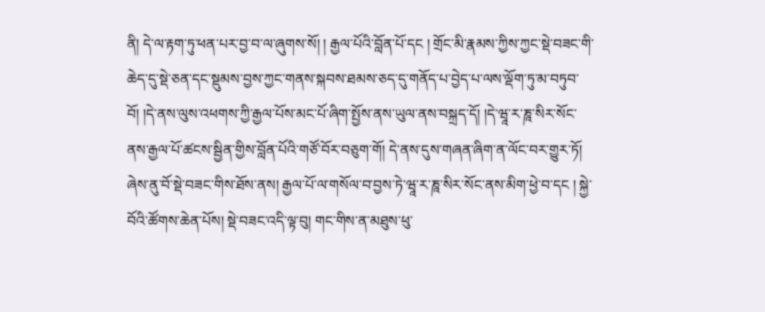ནི། དེ་ལ་རྟག་ཏུ་ཕན་པར་བྱ་བ་ལ་ཞུགས་སོ། ། རྒྱལ་པོའི་བློན་པོ་དང ། གྲོང་མི་རྣམས་ཀྱིས་ཀྱང་སྡེ་བཟང་གི་ཆེད་དུ་སྡེ་ཅན་དང་སྡུམས་བྱས་ཀྱང་གནས་སྐབས་ཐམས་ཅད་དུ་གནོད་པ་བྱེད་པ་ལས་ལྡོག་ཏུ་མ་བཏུབ་བོ། །དེ་ནས་ལུས་འཕགས་ཀྱི་རྒྱལ་པོས་མང་པོ་ཞིག་སྤྱོས་ནས་ཡུལ་ནས་བསྐྲད་དོ། །དེ་ཝཱ་ར་ཎཱ་སིར་སོང་ནས་རྒྱལ་པོ་ཚངས་སྦྱིན་གྱིས་བློན་པོའི་གཙོ་བོར་བཅུག་གོ། དེ་ནས་དུས་གཞན་ཞིག་ན་ལོང་བར་གྱུར་ཏོ། ཞེས་ནུ་བོ་སྡེ་བཟང་གིས་ཐོས་ནས། རྒྱལ་པོ་ལ་གསོལ་བ་བྱས་ཏེ་ཝཱ་ར་ཎཱ་སིར་སོང་ནས་མིག་ཕྱེ་བ་དང ། སྐྱེ་བོའི་ཚོགས་ཆེན་པོས། སྡེ་བཟང་འདི་ལྟ་བུ། གང་གིས་ན་མཐུས་ཕུ་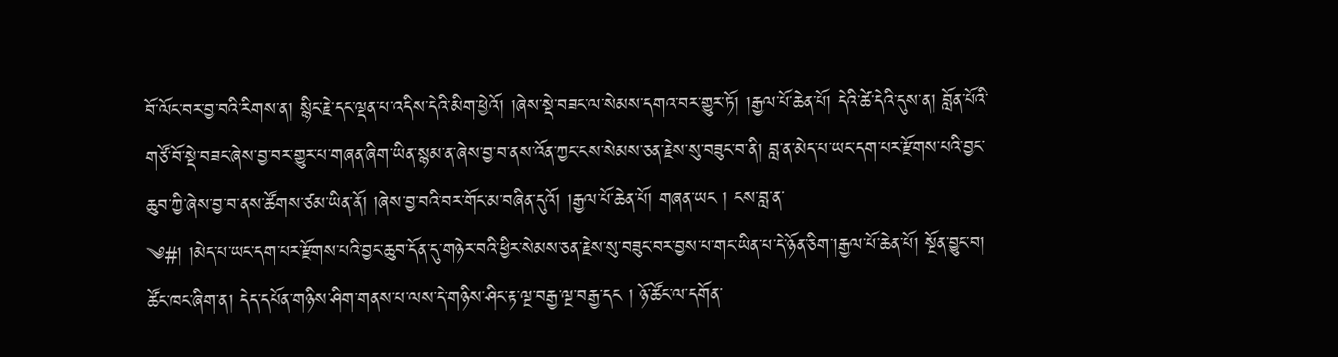བོ་ལོང་བར་བྱ་བའི་རིགས་ན། སྙིང་རྗེ་དང་ལྡན་པ་འདིས་དེའི་མིག་ཕྱེའོ། །ཞེས་སྡེ་བཟང་ལ་སེམས་དགའ་བར་གྱུར་ཏོ། །རྒྱལ་པོ་ཆེན་པོ། དེའི་ཚེ་དེའི་དུས་ན། བློན་པོའི་གཙོ་བོ་སྡེ་བཟང་ཞེས་བྱ་བར་གྱུར་པ་གཞན་ཞིག་ཡིན་སྙམ་ན་ཞེས་བྱ་བ་ནས་འོན་ཀྱང་ངས་སེམས་ཅན་རྗེས་སུ་བཟུང་བ་ནི། བླ་ན་མེད་པ་ཡང་དག་པར་རྫོགས་པའི་བྱང་ཆུབ་ཀྱི་ཞེས་བྱ་བ་ནས་ཚོགས་ཙམ་ཡིན་ནོ། །ཞེས་བྱ་བའི་བར་གོང་མ་བཞིན་དུའོ། །རྒྱལ་པོ་ཆེན་པོ། གཞན་ཡང ། ངས་བླ་ན་
༄#། །མེད་པ་ཡང་དག་པར་རྫོགས་པའི་བྱང་ཆུབ་དོན་དུ་གཉེར་བའི་ཕྱིར་སེམས་ཅན་རྗེས་སུ་བཟུང་བར་བྱས་པ་གང་ཡིན་པ་དེ་ཉོན་ཅིག་།རྒྱལ་པོ་ཆེན་པོ། སྔོན་བྱུང་བ། ཚོང་ཁང་ཞིག་ན། དེད་དཔོན་གཉིས་ཤིག་གནས་པ་ལས་དེ་གཉིས་ཤིང་རྟ་ལྔ་བརྒྱ་ལྔ་བརྒྱ་དང ། ཉོ་ཚོང་ལ་དགོན་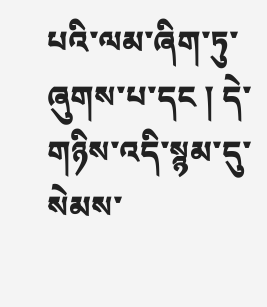པའི་ལམ་ཞིག་ཏུ་ཞུགས་པ་དང ། དེ་གཉིས་འདི་སྙམ་དུ་སེམས་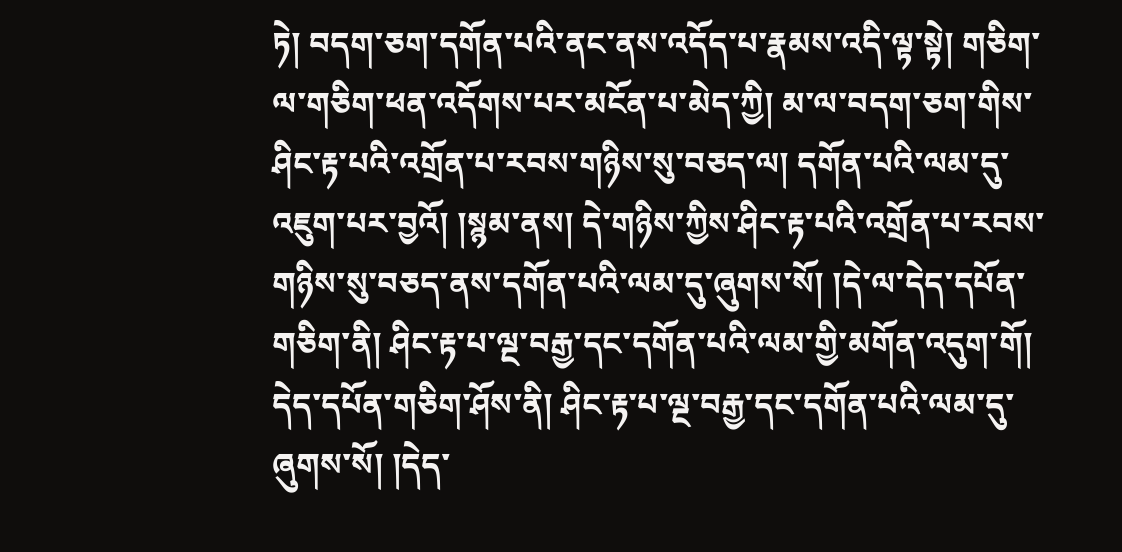ཏེ། བདག་ཅག་དགོན་པའི་ནང་ནས་འདོད་པ་རྣམས་འདི་ལྟ་སྟེ། གཅིག་ལ་གཅིག་ཕན་འདོགས་པར་མངོན་པ་མེད་ཀྱི། མ་ལ་བདག་ཅག་གིས་ཤིང་རྟ་པའི་འགྲོན་པ་རབས་གཉིས་སུ་བཅད་ལ། དགོན་པའི་ལམ་དུ་འཇུག་པར་བྱའོ། །སྙམ་ནས། དེ་གཉིས་ཀྱིས་ཤིང་རྟ་པའི་འགྲོན་པ་རབས་གཉིས་སུ་བཅད་ནས་དགོན་པའི་ལམ་དུ་ཞུགས་སོ། །དེ་ལ་དེད་དཔོན་གཅིག་ནི། ཤིང་རྟ་པ་ལྔ་བརྒྱ་དང་དགོན་པའི་ལམ་གྱི་མགོན་འདུག་གོ། དེད་དཔོན་གཅིག་ཤོས་ནི། ཤིང་རྟ་པ་ལྔ་བརྒྱ་དང་དགོན་པའི་ལམ་དུ་ཞུགས་སོ། །དེད་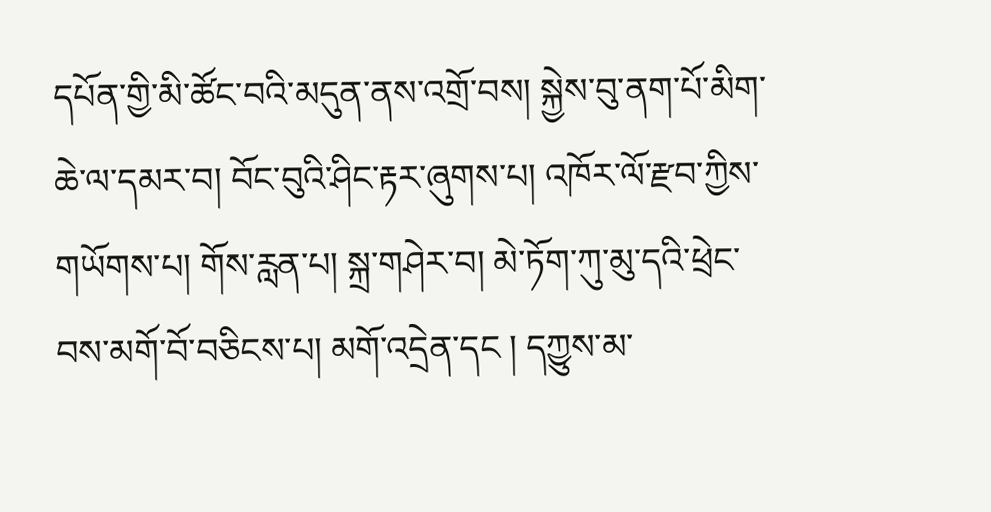དཔོན་གྱི་མི་ཚོང་བའི་མདུན་ནས་འགྲོ་བས། སྐྱེས་བུ་ནག་པོ་མིག་ཆེ་ལ་དམར་བ། བོང་བུའི་ཤིང་རྟར་ཞུགས་པ། འཁོར་ལོ་རྫབ་ཀྱིས་གཡོགས་པ། གོས་རླན་པ། སྐྲ་གཤེར་བ། མེ་ཏོག་ཀུ་མུ་དའི་ཕྲེང་བས་མགོ་བོ་བཅིངས་པ། མགོ་འདྲེན་དང ། དཀྱུས་མ་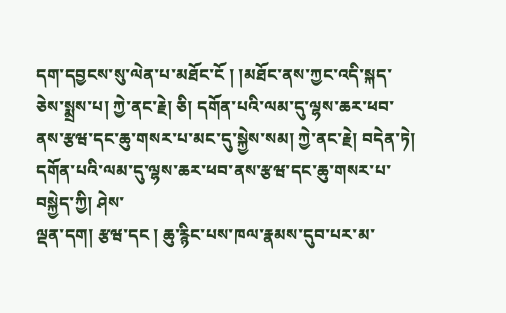དག་དབྱངས་སུ་ལེན་པ་མཐོང་ངོ ། །མཐོང་ནས་ཀྱང་འདི་སྐད་ཅེས་སྨྲས་པ། ཀྱེ་ནང་རྗེ། ཅི། དགོན་པའི་ལམ་དུ་ལྷས་ཆར་ཕབ་ནས་རྩཝ་དང་ཆུ་གསར་པ་མང་དུ་སྐྱེས་སམ། ཀྱེ་ནང་རྗེ། བདེན་ཏེ། དགོན་པའི་ལམ་དུ་ལྷས་ཆར་ཕབ་ནས་རྩཝ་དང་ཆུ་གསར་པ་བསྐྱེད་ཀྱི། ཤེས་
ལྡན་དག། རྩཝ་དང ། ཆུ་རྙིང་པས་ཁལ་རྣམས་དུབ་པར་མ་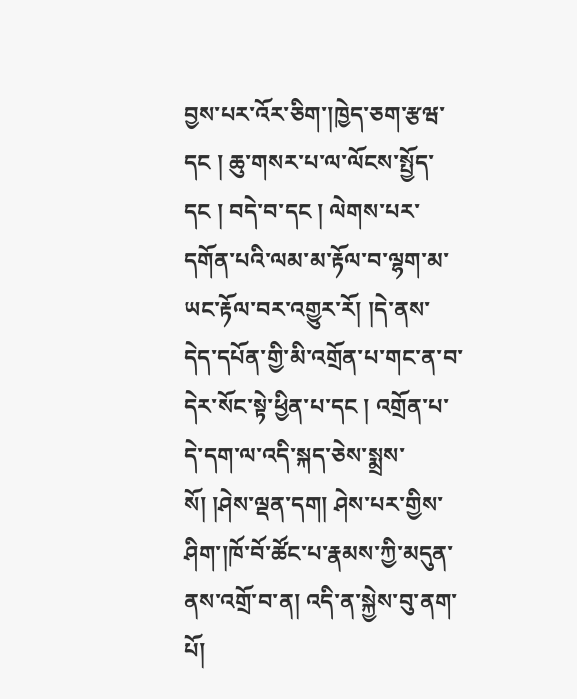བྱས་པར་འོར་ཅིག་།ཁྱེད་ཅག་རྩཝ་དང ། ཆུ་གསར་པ་ལ་ལོངས་སྤྱོད་དང ། བདེ་བ་དང ། ལེགས་པར་དགོན་པའི་ལམ་མ་རྟོལ་བ་ལྷག་མ་ཡང་རྟོལ་བར་འགྱུར་རོ། །དེ་ནས་དེད་དཔོན་གྱི་མི་འགྲོན་པ་གང་ན་བ་དེར་སོང་སྟེ་ཕྱིན་པ་དང ། འགྲོན་པ་དེ་དག་ལ་འདི་སྐད་ཅེས་སྨྲས་སོ། །ཤེས་ལྡན་དག། ཤེས་པར་གྱིས་ཤིག་།ཁོ་བོ་ཚོང་པ་རྣམས་ཀྱི་མདུན་ནས་འགྲོ་བ་ན། འདི་ན་སྐྱེས་བུ་ནག་པོ།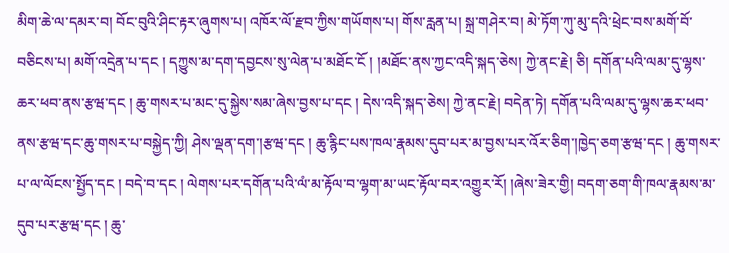མིག་ཆེ་ལ་དམར་བ། བོང་བུའི་ཤིང་རྟར་ཞུགས་པ། འཁོར་ལོ་རྫབ་ཀྱིས་གཡོགས་པ། གོས་རླན་པ། སྐྲ་གཤེར་བ། མེ་ཏོག་ཀུ་མུ་དའི་ཕྲེང་བས་མགོ་བོ་བཅིངས་པ། མགོ་འདྲེན་པ་དང ། དཀྱུས་མ་དག་དབྱངས་སུ་ལེན་པ་མཐོང་ངོ ། །མཐོང་ནས་ཀྱང་འདི་སྐད་ཅེས། ཀྱེ་ནང་རྗེ། ཅི། དགོན་པའི་ལམ་དུ་ལྷས་ཆར་ཕབ་ནས་རྩཝ་དང ། ཆུ་གསར་པ་མང་དུ་སྐྱེས་སམ་ཞེས་བྱས་པ་དང ། དེས་འདི་སྐད་ཅེས། ཀྱེ་ནང་རྗེ། བདེན་ཏེ། དགོན་པའི་ལམ་དུ་ལྷས་ཆར་ཕབ་ནས་རྩཝ་དང་ཆུ་གསར་པ་བསྐྱེད་ཀྱི། ཤེས་ལྡན་དག་།རྩཝ་དང ། ཆུ་རྙིང་པས་ཁལ་རྣམས་དུབ་པར་མ་བྱས་པར་འོར་ཅིག་།ཁྱེད་ཅག་རྩཝ་དང ། ཆུ་གསར་པ་ལ་ལོངས་སྤྱོད་དང ། བདེ་བ་དང ། ལེགས་པར་དགོན་པའི་ལཾ་མ་རྟོལ་བ་ལྷག་མ་ཡང་རྟོལ་བར་འགྱུར་རོ། །ཞེས་ཟེར་གྱི། བདག་ཅག་གི་ཁལ་རྣམས་མ་དུབ་པར་རྩཝ་དང ། ཆུ་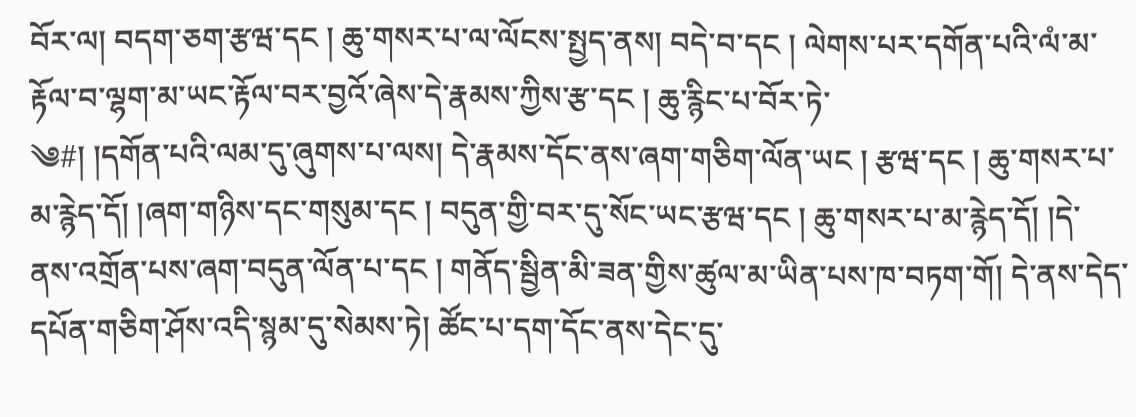བོར་ལ། བདག་ཅག་རྩཝ་དང ། ཆུ་གསར་པ་ལ་ལོངས་སྤྱད་ནས། བདེ་བ་དང ། ལེགས་པར་དགོན་པའི་ལཾ་མ་རྟོལ་བ་ལྷག་མ་ཡང་རྟོལ་བར་བྱའོ་ཞེས་དེ་རྣམས་ཀྱིས་རྩ་དང ། ཆུ་རྙིང་པ་བོར་ཏེ་
༄#། །དགོན་པའི་ལམ་དུ་ཞུགས་པ་ལས། དེ་རྣམས་དོང་ནས་ཞག་གཅིག་ལོན་ཡང ། རྩཝ་དང ། ཆུ་གསར་པ་མ་རྙེད་དོ། །ཞག་གཉིས་དང་གསུམ་དང ། བདུན་གྱི་བར་དུ་སོང་ཡང་རྩཝ་དང ། ཆུ་གསར་པ་མ་རྙེད་དོ། །དེ་ནས་འགྲོན་པས་ཞག་བདུན་ལོན་པ་དང ། གནོད་སྦྱིན་མི་ཟན་གྱིས་ཚུལ་མ་ཡིན་པས་ཁ་བཏག་གོ། དེ་ནས་དེད་དཔོན་གཅིག་ཤོས་འདི་སྙམ་དུ་སེམས་ཏེ། ཚོང་པ་དག་དོང་ནས་དེང་དུ་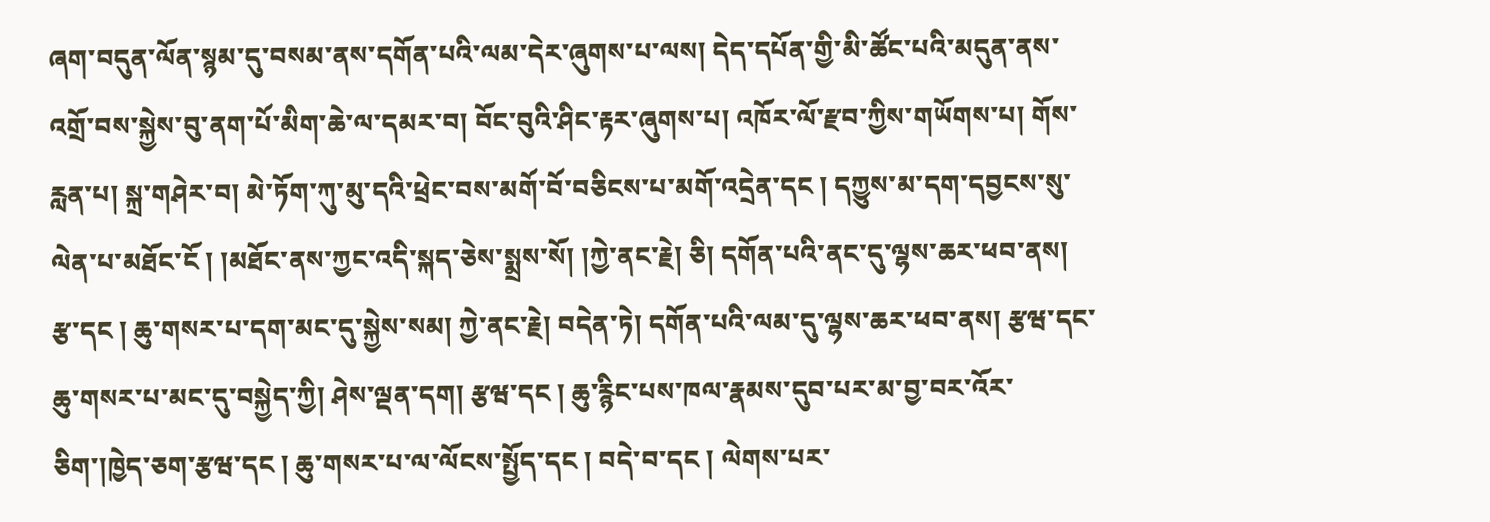ཞག་བདུན་ལོན་སྙམ་དུ་བསམ་ནས་དགོན་པའི་ལམ་དེར་ཞུགས་པ་ལས། དེད་དཔོན་གྱི་མི་ཚོང་པའི་མདུན་ནས་འགྲོ་བས་སྐྱེས་བུ་ནག་པོ་མིག་ཆེ་ལ་དམར་བ། བོང་བུའི་ཤིང་རྟར་ཞུགས་པ། འཁོར་ལོ་རྫབ་ཀྱིས་གཡོགས་པ། གོས་རླན་པ། སྐྲ་གཤེར་བ། མེ་ཏོག་ཀུ་མུ་དའི་ཕྲེང་བས་མགོ་བོ་བཅིངས་པ་མགོ་འདྲེན་དང ། དཀྱུས་མ་དག་དབྱངས་སུ་ལེན་པ་མཐོང་ངོ ། །མཐོང་ནས་ཀྱང་འདི་སྐད་ཅེས་སྨྲས་སོ། །ཀྱེ་ནང་རྗེ། ཅི། དགོན་པའི་ནང་དུ་ལྷས་ཆར་ཕབ་ནས། རྩ་དང ། ཆུ་གསར་པ་དག་མང་དུ་སྐྱེས་སམ། ཀྱེ་ནང་རྗེ། བདེན་ཏེ། དགོན་པའི་ལམ་དུ་ལྷས་ཆར་ཕབ་ནས། རྩཝ་དང་ཆུ་གསར་པ་མང་དུ་བསྐྱེད་ཀྱི། ཤེས་ལྡན་དག། རྩཝ་དང ། ཆུ་རྙིང་པས་ཁལ་རྣམས་དུབ་པར་མ་བྱ་བར་འོར་ཅིག་།ཁྱེད་ཅག་རྩཝ་དང ། ཆུ་གསར་པ་ལ་ལོངས་སྤྱོད་དང ། བདེ་བ་དང ། ལེགས་པར་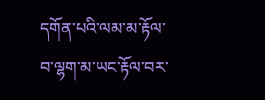དགོན་པའི་ལམ་མ་རྟོལ་བ་ལྷག་མ་ཡང་རྟོལ་བར་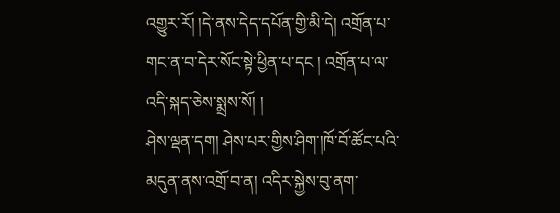འགྱུར་རོ། །དེ་ནས་དེད་དཔོན་གྱི་མི་དེ། འགྲོན་པ་གང་ན་བ་དེར་སོང་སྟེ་ཕྱིན་པ་དང ། འགྲོན་པ་ལ་འདི་སྐད་ཅེས་སྨྲས་སོ། །
ཤེས་ལྡན་དག། ཤེས་པར་གྱིས་ཤིག་།ཁོ་བོ་ཚོང་པའི་མདུན་ནས་འགྲོ་བ་ན། འདིར་སྐྱེས་བུ་ནག་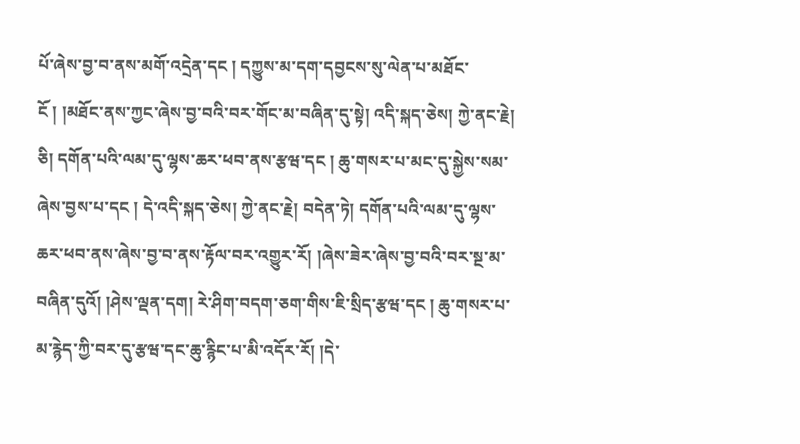པོ་ཞེས་བྱ་བ་ནས་མགོ་འདྲེན་དང ། དཀྱུས་མ་དག་དབྱངས་སུ་ལེན་པ་མཐོང་ངོ ། །མཐོང་ནས་ཀྱང་ཞེས་བྱ་བའི་བར་གོང་མ་བཞིན་དུ་སྟེ། འདི་སྐད་ཅེས། ཀྱེ་ནང་རྗེ། ཅི། དགོན་པའི་ལམ་དུ་ལྷས་ཆར་ཕབ་ནས་རྩཝ་དང ། ཆུ་གསར་པ་མང་དུ་སྐྱེས་སམ་ཞེས་བྱས་པ་དང ། དེ་འདི་སྐད་ཅེས། ཀྱེ་ནང་རྗེ། བདེན་ཏེ། དགོན་པའི་ལམ་དུ་ལྷས་ཆར་ཕབ་ནས་ཞེས་བྱ་བ་ནས་རྟོལ་བར་འགྱུར་རོ། །ཞེས་ཟེར་ཞེས་བྱ་བའི་བར་སྔ་མ་བཞིན་དུའོ། །ཤེས་ལྡན་དག། རེ་ཤིག་བདག་ཅག་གིས་ཇི་སྲིད་རྩཝ་དང ། ཆུ་གསར་པ་མ་རྙེད་ཀྱི་བར་དུ་རྩཝ་དང་ཆུ་རྙིང་པ་མི་འདོར་རོ། །དེ་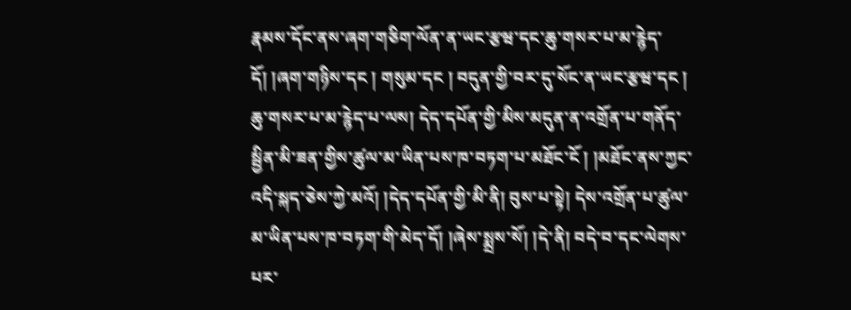རྣམས་དོང་ནས་ཞག་གཅིག་ལོན་ན་ཡང་རྩཝ་དང་ཆུ་གསར་པ་མ་རྙེད་དོ། །ཞག་གཉིས་དང ། གསུམ་དང ། བདུན་གྱི་བར་དུ་སོང་ན་ཡང་རྩཝ་དང ། ཆུ་གསར་པ་མ་རྙེད་པ་ལས། དེད་དཔོན་གྱི་མིས་མདུན་ན་འགྲོན་པ་གནོད་སྦྱིན་མི་ཟན་གྱིས་ཚུལ་མ་ཡིན་པས་ཁ་བཏག་པ་མཐོང་ངོ ། །མཐོང་ནས་ཀྱང་འདི་སྐད་ཅེས་ཀྱེ་མའོ། །དེད་དཔོན་གྱི་མི་ནི། བུས་པ་སྟེ། དེས་འགྲོན་པ་ཚུལ་མ་ཡིན་པས་ཁ་བཏག་གི་མེད་དོ། །ཞེས་སྨྲས་སོ། །དེ་ནི། བདེ་བ་དང་ལེགས་པར་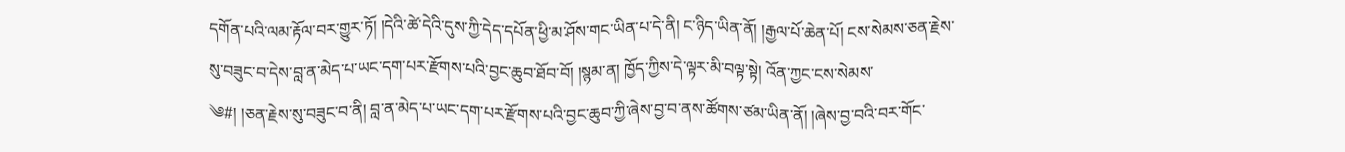དགོན་པའི་ལམ་རྟོལ་བར་གྱུར་ཏོ། །དེའི་ཚེ་དེའི་དུས་ཀྱི་དེད་དཔོན་ཕྱི་མ་ཤོས་གང་ཡིན་པ་དེ་ནི། ང་ཉིད་ཡིན་ནོ། །རྒྱལ་པོ་ཆེན་པོ། ངས་སེམས་ཅན་རྗེས་སུ་བཟུང་བ་དེས་བླ་ན་མེད་པ་ཡང་དག་པར་རྫོགས་པའི་བྱང་ཆུབ་ཐོབ་བོ། །སྙམ་ན། ཁྱོད་ཀྱིས་དེ་ལྟར་མི་བལྟ་སྟེ། འོན་ཀྱང་ངས་སེམས་
༄#། །ཅན་རྗེས་སུ་བཟུང་བ་ནི། བླ་ན་མེད་པ་ཡང་དག་པར་རྫོགས་པའི་བྱང་ཆུབ་ཀྱི་ཞེས་བྱ་བ་ནས་ཚོགས་ཙམ་ཡིན་ནོ། །ཞེས་བྱ་བའི་བར་གོང་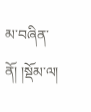མ་བཞིན་ནོ། །སྡོམ་ལ།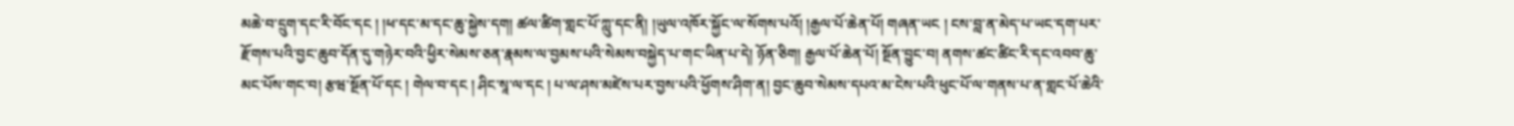མཆེ་བ་དྲུག་དང་རི་བོང་དང ། །ཕ་དང་མ་དང་ཆུ་སྐྱེས་དག། ཚལ་ཚིག་གླང་པོ་ཀླུ་དང་ནི། །ཡུལ་འཁོར་སྐྱོང་ལ་སོགས་པའོ། །རྒྱལ་པོ་ཆེན་པོ། གཞན་ཡང ། ངས་བླ་ན་མེད་པ་ཡང་དག་པར་རྫོགས་པའི་བྱང་ཆུབ་དོན་དུ་གཉེར་བའི་ཕྱིར་སེམས་ཅན་རྣམས་ལ་བྱམས་པའི་སེམས་བསྐྱེད་པ་གང་ཡིན་པ་དེ། ཉོན་ཅིག། རྒྱལ་པོ་ཆེན་པོ། སྔོན་བྱུང་བ། ནགས་ཚང་ཚིང་རི་དང་འབབ་ཆུ་མང་པོས་གང་བ། རྩཝ་སྔོན་པོ་དང ། གེལ་བ་དང ། ཤིང་སཱ་ལ་དང ། པ་ལ་ཤས་མཛེས་པར་བྱས་པའི་ཕྱོགས་ཤིག་ན། བྱང་ཆུབ་སེམས་དཔའ་མ་ངེས་པའི་ཕུང་པོ་ལ་གནས་པ་ན་གླང་པོ་ཆེའི་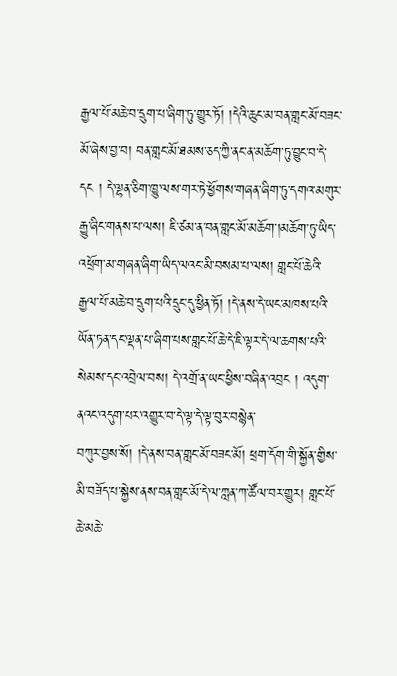རྒྱལ་པོ་མཆེ་བ་དྲུག་པ་ཞིག་ཏུ་གྱུར་ཏོ། །དེའི་ཆུང་མ་བན་གླང་མོ་བཟང་མོ་ཞེས་བྱ་བ། བན་གླང་མོ་ཐམས་ཅད་ཀྱི་ནང་ན་མཆོག་ཏུ་བྱུང་བ་དེ་དང ། དེ་ལྷན་ཅིག་ཁྱུ་ལས་གར་ཏེ་ཕྱོགས་གཞན་ཞིག་ཏུ་དགའ་མགུར་རྒྱུ་ཞིང་གནས་པ་ལས། ཇི་ཙམ་ན་བན་གླང་མོ་མཆོག་།མཆོག་ཏུ་ཡིད་འཕྲོག་མ་གཞན་ཞིག་ཡིད་ལའང་མི་བསམ་པ་ལས། གླང་པོ་ཆེའི་རྒྱལ་པོ་མཆེ་བ་དྲུག་པའི་དྲུང་དུ་ཕྱིན་ཏོ། །དེ་ནས་དེ་ཡང་མཁས་པའི་ཡོན་ཏན་དང་ལྡན་པ་ཞིག་པས་གླང་པོ་ཆེ་དེ་ཇི་ལྟར་དེ་ལ་ཆགས་པའི་སེམས་དང་འབྲེལ་བས། དེ་འགྲོ་ན་ཡང་ཕྱིས་བཞིན་འབྲང ། འདུག་ནའང་འདུག་པར་འགྱུར་བ་དེ་ལྟ་དེ་ལྟ་བུར་བསྙེན་
བཀུར་བྱས་སོ། །དེ་ནས་བན་གླང་མོ་བཟང་མོ། ཕྲག་དོག་གི་སྐྱོན་གྱིས་མི་བཟོད་པ་སྐྱེས་ནས་བན་གླང་མོ་དེ་ལ་ཀླན་ཀ་ཚོལ་བར་གྱུར། གླང་པོ་ཆེ་མཆེ་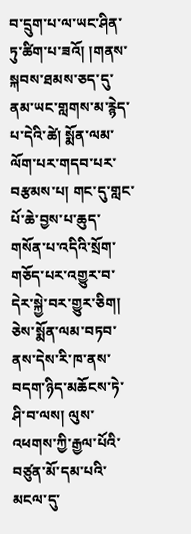བ་དྲུག་པ་ལ་ཡང་ཤིན་ཏུ་ཚིག་པ་ཟའོ། །གནས་སྐབས་ཐམས་ཅད་དུ་ནམ་ཡང་གླགས་མ་རྙེད་པ་དེའི་ཚེ། སྨོན་ལམ་ལོག་པར་གདབ་པར་བརྩམས་པ། གང་དུ་གླང་པོ་ཆེ་བྱས་པ་ཆུད་གསོན་པ་འདིའི་སྲོག་གཅོད་པར་འགྱུར་བ་དེར་སྐྱེ་བར་གྱུར་ཅིག། ཅེས་སྨོན་ལམ་བཏབ་ནས་དེས་རི་ཁ་ནས་བདག་ཉིད་མཆོངས་ཏེ་ཤི་བ་ལས། ལུས་འཕགས་ཀྱི་རྒྱལ་པོའི་བཙུན་མོ་དམ་པའི་མངལ་དུ་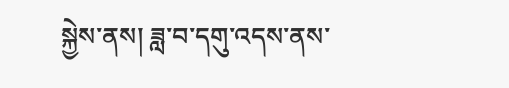སྐྱེས་ནས། ཟླ་བ་དགུ་འདས་ནས་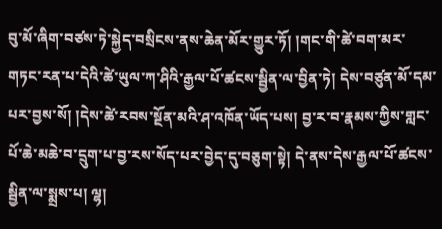བུ་མོ་ཞིག་བཙས་ཏེ་སྐྱེད་བསྲིངས་ནས་ཆེན་མོར་གྱུར་ཏོ། །གང་གི་ཚེ་བག་མར་གཏང་རན་པ་དེའི་ཚེ་ཡུལ་ཀ་ཤིའི་རྒྱལ་པོ་ཚངས་སྦྱིན་ལ་བྱིན་ཏེ། དེས་བཙུན་མོ་དམ་པར་བྱས་སོ། །དེས་ཚེ་རབས་སྔོན་མའི་ཤ་འཁོན་ཡོད་པས། བྱ་ར་བ་རྣམས་ཀྱིས་གླང་པོ་ཆེ་མཆེ་བ་དྲུག་པ་བྱ་རས་སོད་པར་བྱེད་དུ་བཅུག་སྟེ། དེ་ནས་དེས་རྒྱལ་པོ་ཚངས་སྦྱིན་ལ་སྨྲས་པ། ལྷ།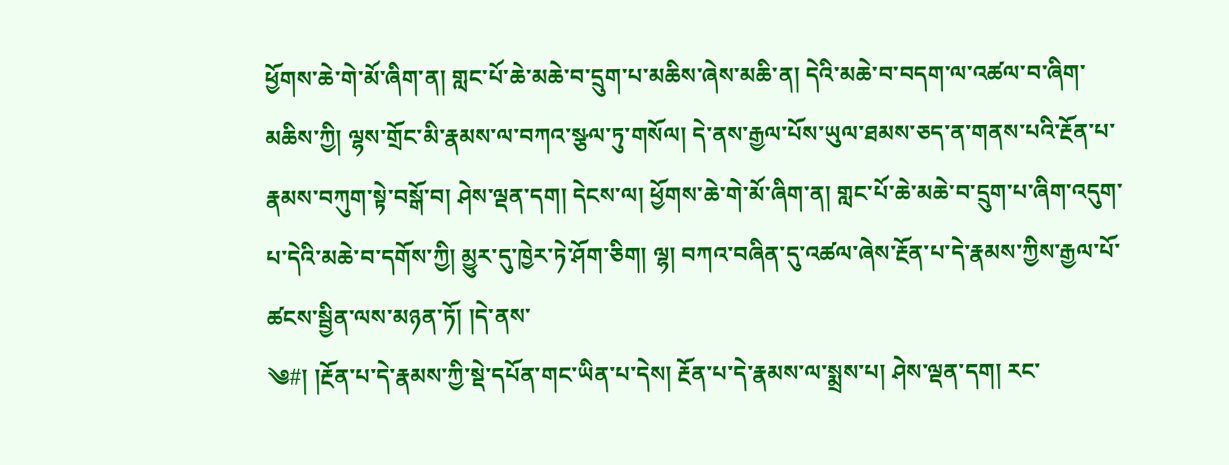ཕྱོགས་ཆེ་གེ་མོ་ཞིག་ན། གླང་པོ་ཆེ་མཆེ་བ་དྲུག་པ་མཆིས་ཞེས་མཆི་ན། དེའི་མཆེ་བ་བདག་ལ་འཚལ་བ་ཞིག་མཆིས་ཀྱི། ལྷས་གྲོང་མི་རྣམས་ལ་བཀའ་སྩལ་ཏུ་གསོལ། དེ་ནས་རྒྱལ་པོས་ཡུལ་ཐམས་ཅད་ན་གནས་པའི་རྔོན་པ་རྣམས་བཀུག་སྟེ་བསྒོ་བ། ཤེས་ལྡན་དག། དེངས་ལ། ཕྱོགས་ཆེ་གེ་མོ་ཞིག་ན། གླང་པོ་ཆེ་མཆེ་བ་དྲུག་པ་ཞིག་འདུག་པ་དེའི་མཆེ་བ་དགོས་ཀྱི། མྱུར་དུ་ཁྱེར་ཏེ་ཤོག་ཅིག། ལྷ། བཀའ་བཞིན་དུ་འཚལ་ཞེས་རྔོན་པ་དེ་རྣམས་ཀྱིས་རྒྱལ་པོ་ཚངས་སྦྱིན་ལས་མཉན་ཏོ། །དེ་ནས་
༄#། །རྔོན་པ་དེ་རྣམས་ཀྱི་སྡེ་དཔོན་གང་ཡིན་པ་དེས། རྔོན་པ་དེ་རྣམས་ལ་སྨྲས་པ། ཤེས་ལྡན་དག། རང་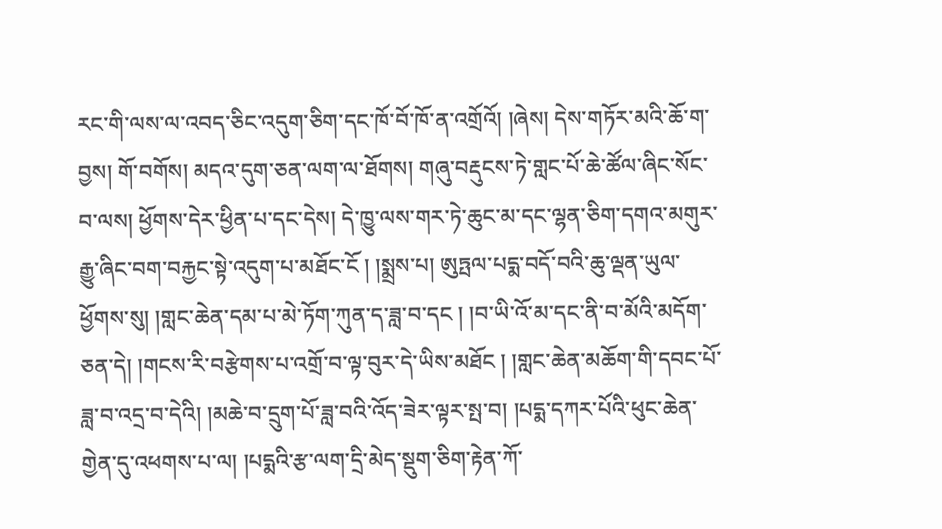རང་གི་ལས་ལ་འབད་ཅིང་འདུག་ཅིག་དང་ཁོ་བོ་ཁོ་ན་འགྲོའོ། །ཞེས། དེས་གཏོར་མའི་ཆོ་ག་བྱས། གོ་བགོས། མདའ་དུག་ཅན་ལག་ལ་ཐོགས། གཞུ་བརྡུངས་ཏེ་གླང་པོ་ཆེ་ཚོལ་ཞིང་སོང་བ་ལས། ཕྱོགས་དེར་ཕྱིན་པ་དང་དེས། དེ་ཁྱུ་ལས་གར་ཏེ་ཆུང་མ་དང་ལྷན་ཅིག་དགའ་མགུར་རྒྱུ་ཞིང་བག་བརྐྱང་སྟེ་འདུག་པ་མཐོང་ངོ ། །སྨྲས་པ། ཨུཏྤལ་པདྨ་བདོ་བའི་ཆུ་ལྡན་ཡུལ་ཕྱོགས་སུ། །གླང་ཆེན་དམ་པ་མེ་ཏོག་ཀུན་ད་ཟླ་བ་དང ། །བ་ཡི་འོ་མ་དང་ནི་བ་མོའི་མདོག་ཅན་དེ། །གངས་རི་བརྩེགས་པ་འགྲོ་བ་ལྟ་བུར་དེ་ཡིས་མཐོང ། །གླང་ཆེན་མཆོག་གི་དབང་པོ་ཟླ་བ་འདྲ་བ་དེའི། །མཆེ་བ་དྲུག་པོ་ཟླ་བའི་འོད་ཟེར་ལྟར་སྤ་བ། །པདྨ་དཀར་པོའི་ཕུང་ཆེན་གྱེན་དུ་འཕགས་པ་ལ། །པདྨའི་རྩ་ལག་དྲི་མེད་སྡུག་ཅིག་རྟེན་ཀོ་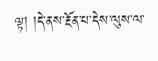ལྟ། །དེ་ནས་རྔོན་པ་དེས་ལུས་ལ་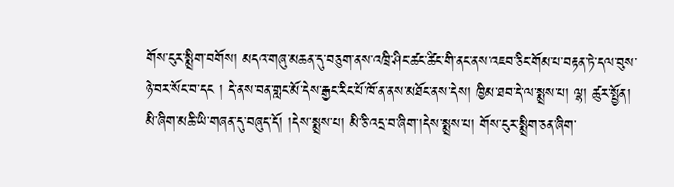གོས་ངུར་སྨྲིག་བགོས། མདའ་གཞུ་མཆན་དུ་བཅུག་ནས་འཁྲི་ཤིང་ཚང་ཚིང་གི་ནང་ནས་འཇབ་ཅིང་གོམ་པ་བརྟན་ཏེ་དལ་བུས་ཉེ་བར་སོང་བ་དང ། དེ་ནས་བན་གླང་མོ་དེས་རྒྱང་རིང་པོ་ཁོ་ན་ནས་མཐོང་ནས་དེས། ཁྱིམ་ཐབ་དེ་ལ་སྨྲས་པ། ལྷ། ཚུར་སྤྱོན། མི་ཞིག་མཆི་ཡི་གཞན་དུ་བཞུད་དོ། །དེས་སྨྲས་པ། མི་ཅི་འདྲ་བ་ཞིག་།དེས་སྨྲས་པ། གོས་ངུར་སྨྲིག་ཅན་ཞིག་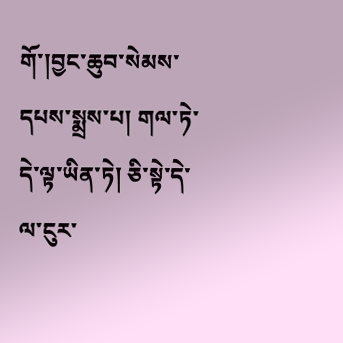གོ་།བྱང་ཆུབ་སེམས་དཔས་སྨྲས་པ། གལ་ཏེ་དེ་ལྟ་ཡིན་ཏེ། ཅི་སྟེ་དེ་ལ་ངུར་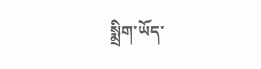སྨྲིག་ཡོད་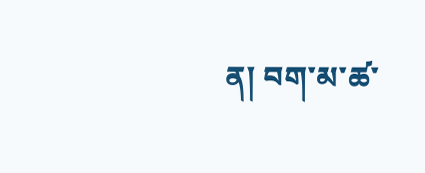ན། བག་མ་ཚ་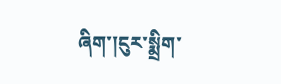ཞིག་།ངུར་སྨྲིག་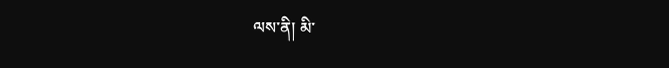ལས་ནི། མི་